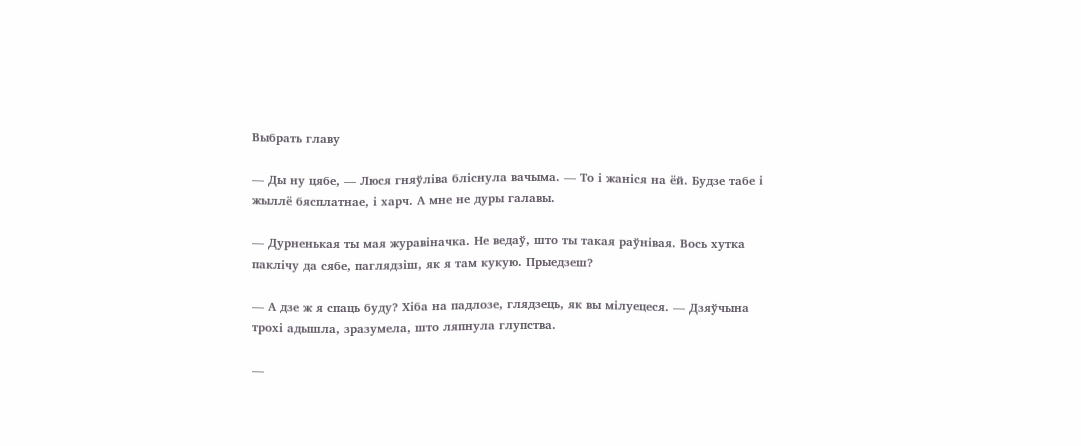Выбрать главу

— Ды ну цябе, — Люся гняўліва бліснула вачыма. — То і жаніся на ёй. Будзе табе і жыллё бясплатнае, і харч. А мне не дуры галавы.

— Дурненькая ты мая журавіначка. Не ведаў, што ты такая раўнівая. Вось хутка паклічу да сябе, паглядзіш, як я там кукую. Прыедзеш?

— А дзе ж я спаць буду? Хіба на падлозе, глядзець, як вы мілуецеся. — Дзяўчына трохі адышла, зразумела, што ляпнула глупства.

—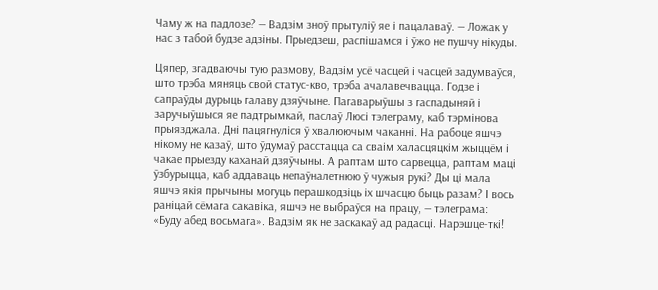Чаму ж на падлозе? — Вадзім зноў прытуліў яе і пацалаваў. — Ложак у нас з табой будзе адзіны. Прыедзеш, распішамся і ўжо не пушчу нікуды.

Цяпер, згадваючы тую размову, Вадзім усё часцей і часцей задумваўся, што трэба мяняць свой статус-кво, трэба ачалавечвацца. Годзе і сапраўды дурыць галаву дзяўчыне. Пагаварыўшы з гаспадыняй і заручыўшыся яе падтрымкай, паслаў Люсі тэлеграму, каб тэрмінова прыязджала. Дні пацягнуліся ў хвалюючым чаканні. На рабоце яшчэ нікому не казаў, што ўдумаў расстацца са сваім халасцяцкім жыццём і чакае прыезду каханай дзяўчыны. А раптам што сарвецца, раптам маці ўзбурыцца, каб аддаваць непаўналетнюю ў чужыя рукі? Ды ці мала яшчэ якія прычыны могуць перашкодзіць іх шчасцю быць разам? І вось раніцай сёмага сакавіка, яшчэ не выбраўся на працу, — тэлеграма: «Буду абед восьмага». Вадзім як не заскакаў ад радасці. Нарэшце-ткі!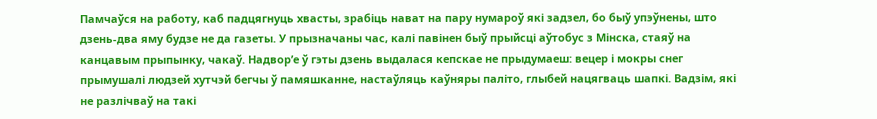Памчаўся на работу, каб падцягнуць хвасты, зрабіць нават на пару нумароў які задзел, бо быў упэўнены, што дзень-два яму будзе не да газеты. У прызначаны час, калі павінен быў прыйсці аўтобус з Мінска, стаяў на канцавым прыпынку, чакаў. Надвор’е ў гэты дзень выдалася кепскае не прыдумаеш: вецер і мокры снег прымушалі людзей хутчэй бегчы ў памяшканне, настаўляць каўняры паліто, глыбей нацягваць шапкі. Вадзім, які не разлічваў на такі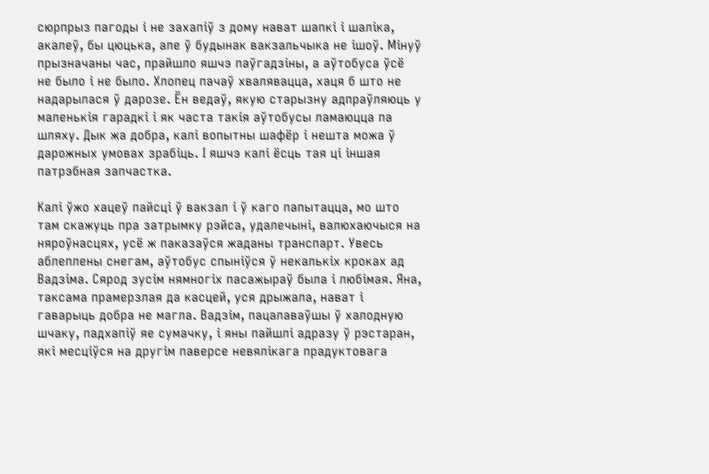сюрпрыз пагоды і не захапіў з дому нават шапкі і шаліка, акалеў, бы цюцька, але ў будынак вакзальчыка не ішоў. Мінуў прызначаны час, прайшло яшчэ паўгадзіны, а аўтобуса ўсё не было і не было. Хлопец пачаў хвалявацца, хаця б што не надарылася ў дарозе. Ён ведаў, якую старызну адпраўляюць у маленькія гарадкі і як часта такія аўтобусы ламаюцца па шляху. Дык жа добра, калі вопытны шафёр і нешта можа ў дарожных умовах зрабіць. І яшчэ калі ёсць тая ці іншая патрэбная запчастка.

Калі ўжо хацеў пайсці ў вакзал і ў каго папытацца, мо што там скажуць пра затрымку рэйса, удалечыні, валюхаючыся на няроўнасцях, усё ж паказаўся жаданы транспарт. Увесь аблеплены снегам, аўтобус спыніўся ў некалькіх кроках ад Вадзіма. Сярод зусім нямногіх пасажыраў была і любімая. Яна, таксама прамерзлая да касцей, уся дрыжала, нават і гаварыць добра не магла. Вадзім, пацалаваўшы ў халодную шчаку, падхапіў яе сумачку, і яны пайшлі адразу ў рэстаран, які месціўся на другім паверсе невялікага прадуктовага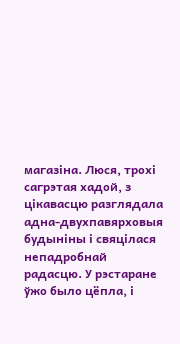магазіна. Люся, трохі сагрэтая хадой, з цікавасцю разглядала адна-двухпавярховыя будыніны і свяцілася непадробнай радасцю. У рэстаране ўжо было цёпла, і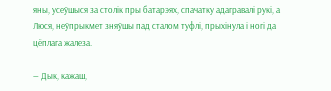яны, усеўшыся за столік пры батарэях, спачатку адагравалі рукі, а Люся, неўпрыкмет зняўшы пад сталом туфлі, прыхінула і ногі да цёплага жалеза.

— Дык, кажаш,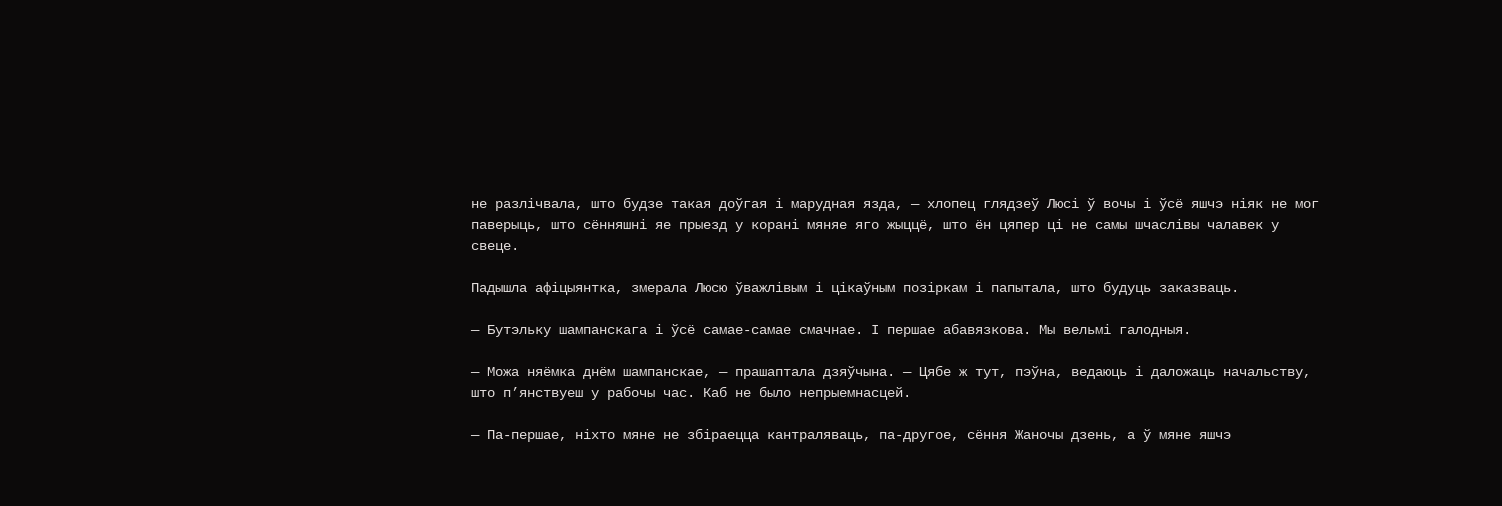не разлічвала, што будзе такая доўгая і марудная язда, — хлопец глядзеў Люсі ў вочы і ўсё яшчэ ніяк не мог паверыць, што сённяшні яе прыезд у корані мяняе яго жыццё, што ён цяпер ці не самы шчаслівы чалавек у свеце.

Падышла афіцыянтка, змерала Люсю ўважлівым і цікаўным позіркам і папытала, што будуць заказваць.

— Бутэльку шампанскага і ўсё самае-самае смачнае. І першае абавязкова. Мы вельмі галодныя.

— Можа няёмка днём шампанскае, — прашаптала дзяўчына. — Цябе ж тут, пэўна, ведаюць і даложаць начальству, што п’янствуеш у рабочы час. Каб не было непрыемнасцей.

— Па-першае, ніхто мяне не збіраецца кантраляваць, па-другое, сёння Жаночы дзень, а ў мяне яшчэ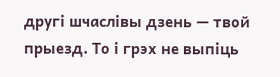другі шчаслівы дзень — твой прыезд. То і грэх не выпіць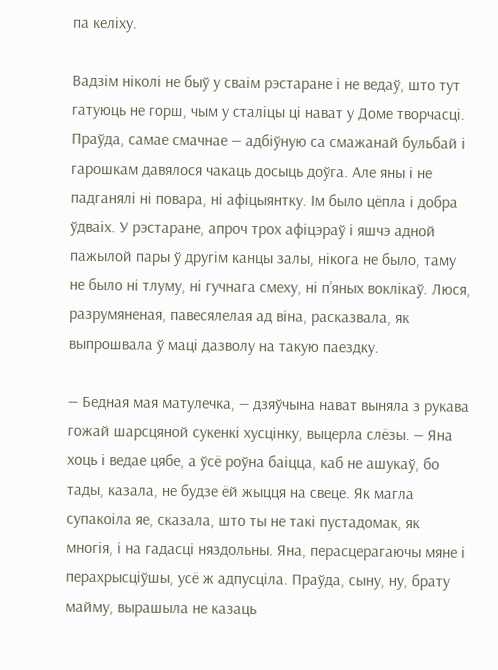па келіху.

Вадзім ніколі не быў у сваім рэстаране і не ведаў, што тут гатуюць не горш, чым у сталіцы ці нават у Доме творчасці. Праўда, самае смачнае — адбіўную са смажанай бульбай і гарошкам давялося чакаць досыць доўга. Але яны і не падганялі ні повара, ні афіцыянтку. Ім было цёпла і добра ўдваіх. У рэстаране, апроч трох афіцэраў і яшчэ адной пажылой пары ў другім канцы залы, нікога не было, таму не было ні тлуму, ні гучнага смеху, ні п’яных воклікаў. Люся, разрумяненая, павесялелая ад віна, расказвала, як выпрошвала ў маці дазволу на такую паездку.

— Бедная мая матулечка, — дзяўчына нават выняла з рукава гожай шарсцяной сукенкі хусцінку, выцерла слёзы. — Яна хоць і ведае цябе, а ўсё роўна баіцца, каб не ашукаў, бо тады, казала, не будзе ёй жыцця на свеце. Як магла супакоіла яе, сказала, што ты не такі пустадомак, як многія, і на гадасці няздольны. Яна, перасцерагаючы мяне і перахрысціўшы, усё ж адпусціла. Праўда, сыну, ну, брату майму, вырашыла не казаць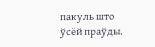пакуль што ўсёй праўды.